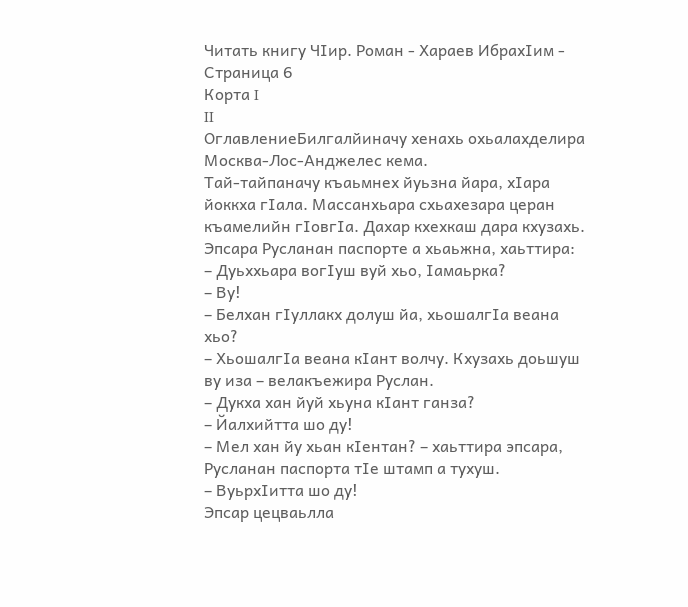Читать книгу ЧIир. Роман - Хараев ИбрахIим - Страница 6
Корта I
II
ОглавлениеБилгалйиначу хенахь охьалахделира Москва-Лос-Анджелес кема.
Тай-тайпаначу къаьмнех йуьзна йара, хIара йоккха гIала. Массанхьара схьахезара церан къамелийн гIовгIа. Дахар кхехкаш дара кхузахь. Эпсара Русланан паспорте а хьаьжна, хаьттира:
– Дуьххьара вогIуш вуй хьо, Iамаьрка?
– Ву!
– Белхан гIуллакх долуш йа, хьошалгIа веана хьо?
– ХьошалгIа веана кIант волчу. Кхузахь доьшуш ву иза – велакъежира Руслан.
– Дукха хан йуй хьуна кIант ганза?
– Йалхийтта шо ду!
– Мел хан йу хьан кIентан? – хаьттира эпсара, Русланан паспорта тIе штамп а тухуш.
– ВуьрхIитта шо ду!
Эпсар цецваьлла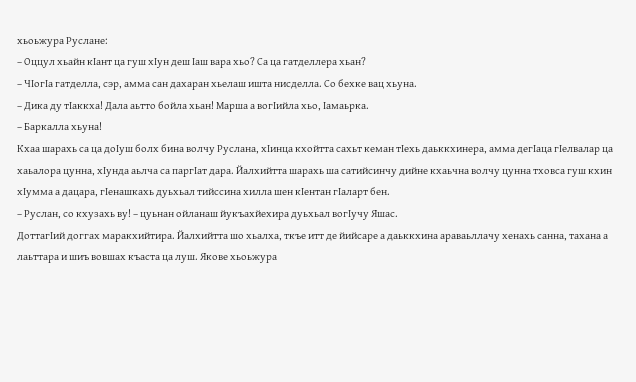хьоьжура Руслане:
– Оццул хьайн кIант ца гуш хIун деш Iаш вара хьо? Са ца гатделлера хьан?
– ЧIогIа гатделла, сэр, амма сан дахаран хьелаш ишта нисделла. Со бехке вац хьуна.
– Дика ду тIаккха! Дала аьтто бойла хьан! Марша а вогIийла хьо, Iамаьрка.
– Баркалла хьуна!
Кхаа шарахь са ца доIуш болх бина волчу Руслана, хIинца кхойтта сахьт кеман тIехь даьккхинера, амма дегIаца гIелвалар ца хаьалора цунна, хIунда аьлча са паргIат дара. Йалхийтта шарахь ша сатийсинчу дийне кхаьчна волчу цунна тховса гуш кхин хIумма а дацара, гIенашкахь дуьхьал тийссина хилла шен кIентан гIаларт бен.
– Руслан, со кхузахь ву! – цуьнан ойланаш йукъахйехира дуьхьал вогIучу Яшас.
ДоттагIий доггах маракхийтира. Йалхийтта шо хьалха, ткъе итт де йийсаре а даьккхина араваьллачу хенахь санна, тахана а лаьттара и шиъ вовшах къаста ца луш. Якове хьоьжура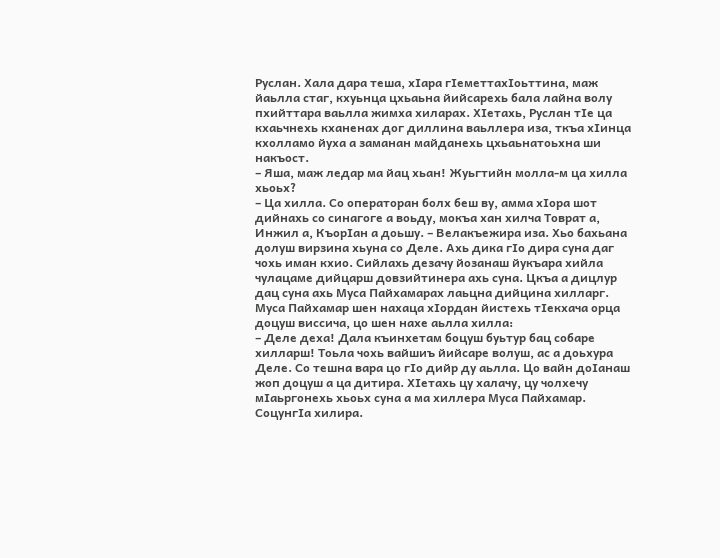Руслан. Хала дара теша, хIара гIеметтахIоьттина, маж йаьлла стаг, кхуьнца цхьаьна йийсарехь бала лайна волу пхийттара ваьлла жимха хиларах. ХIетахь, Руслан тIе ца кхаьчнехь кханенах дог диллина ваьллера иза, ткъа хIинца кхолламо йуха а заманан майданехь цхьаьнатоьхна ши накъост.
– Яша, маж ледар ма йац хьан! Жуьгтийн молла-м ца хилла хьоьх?
– Ца хилла. Со операторан болх беш ву, амма хIора шот дийнахь со синагоге а воьду, мокъа хан хилча Товрат а, Инжил а, КъорIан а доьшу. – Велакъежира иза. Хьо бахьана долуш вирзина хьуна со Деле. Ахь дика гIо дира суна даг чохь иман кхио. Сийлахь дезачу йозанаш йукъара хийла чулацаме дийцарш довзийтинера ахь суна. Цкъа а дицлур дац суна ахь Муса Пайхамарах лаьцна дийцина хилларг. Муса Пайхамар шен нахаца хIордан йистехь тIекхача орца доцуш виссича, цо шен нахе аьлла хилла:
– Деле деха! Дала къинхетам боцуш буьтур бац собаре хилларш! Тоьла чохь вайшиъ йийсаре волуш, ас а доьхура Деле. Со тешна вара цо гIо дийр ду аьлла. Цо вайн доIанаш жоп доцуш а ца дитира. ХIетахь цу халачу, цу чолхечу мIаьргонехь хьоьх суна а ма хиллера Муса Пайхамар.
СоцунгIа хилира.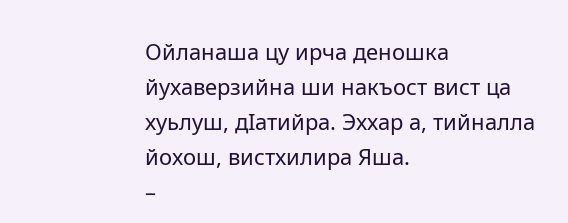Ойланаша цу ирча деношка йухаверзийна ши накъост вист ца хуьлуш, дIатийра. Эххар а, тийналла йохош, вистхилира Яша.
–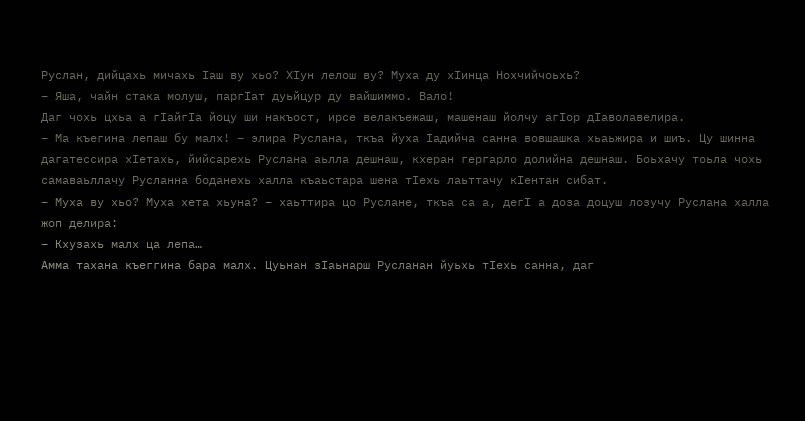Руслан, дийцахь мичахь Iаш ву хьо? ХIун лелош ву? Муха ду хIинца Нохчийчоьхь?
– Яша, чайн стака молуш, паргIат дуьйцур ду вайшиммо. Вало!
Даг чохь цхьа а гIайгIа йоцу ши накъост, ирсе велакъежаш, машенаш йолчу агIор дIаволавелира.
– Ма къегина лепаш бу малх! – элира Руслана, ткъа йуха Iадийча санна вовшашка хьаьжира и шиъ. Цу шинна дагатессира хIетахь, йийсарехь Руслана аьлла дешнаш, кхеран гергарло долийна дешнаш. Боьхачу тоьла чохь самаваьллачу Русланна боданехь халла къаьстара шена тIехь лаьттачу кIентан сибат.
– Муха ву хьо? Муха хета хьуна? – хаьттира цо Руслане, ткъа са а, дегI а доза доцуш лозучу Руслана халла жоп делира:
– Кхузахь малх ца лепа…
Амма тахана къеггина бара малх. Цуьнан зIаьнарш Русланан йуьхь тIехь санна, даг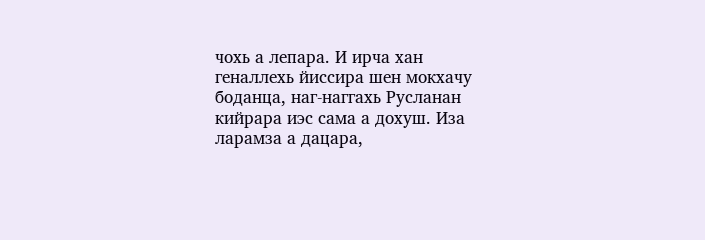чохь а лепара. И ирча хан геналлехь йиссира шен мокхачу боданца, наг-наггахь Русланан кийрара иэс сама а дохуш. Иза ларамза а дацара,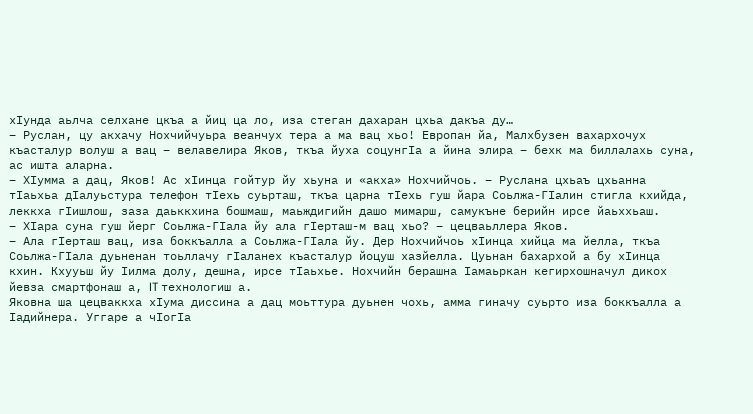хIунда аьлча селхане цкъа а йиц ца ло, иза стеган дахаран цхьа дакъа ду…
– Руслан, цу акхачу Нохчийчуьра веанчух тера а ма вац хьо! Европан йа, Малхбузен вахархочух къасталур волуш а вац – велавелира Яков, ткъа йуха соцунгIа а йина элира – бехк ма биллалахь суна, ас ишта аларна.
– ХIумма а дац, Яков! Ас хIинца гойтур йу хьуна и «акха» Нохчийчоь. – Руслана цхьаъ цхьанна тIаьхьа дIалуьстура телефон тIехь суьрташ, ткъа царна тIехь гуш йара Соьлжа-ГIалин стигла кхийда, леккха гIишлош, заза даьккхина бошмаш, маьждигийн дашо мимарш, самукъне берийн ирсе йаьххьаш.
– ХIара суна гуш йерг Соьлжа-ГIала йу ала гIерташ-м вац хьо? – цецваьллера Яков.
– Ала гIерташ вац, иза боккъалла а Соьлжа-ГIала йу. Дер Нохчийчоь хIинца хийца ма йелла, ткъа Соьлжа-ГIала дуьненан тоьллачу гIаланех къасталур йоцуш хазйелла. Цуьнан бахархой а бу хIинца кхин. Кхууьш йу Iилма долу, дешна, ирсе тIаьхье. Нохчийн берашна Iамаьркан кегирхошначул дикох йевза смартфонаш а, IT технологиш а.
Яковна ша цецваккха хIума диссина а дац моьттура дуьнен чохь, амма гиначу суьрто иза боккъалла а Iадийнера. Уггаре а чIогIа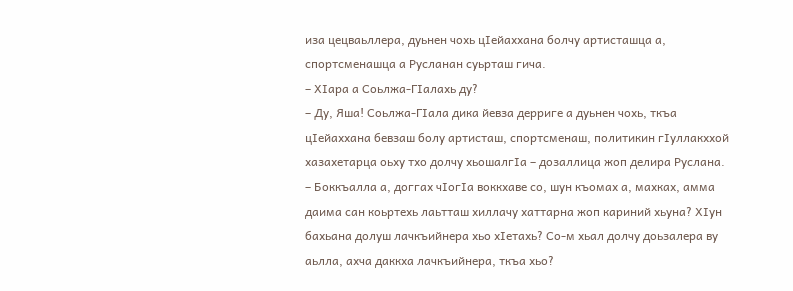иза цецваьллера, дуьнен чохь цIейаххана болчу артисташца а, спортсменашца а Русланан суьрташ гича.
– ХIара а Соьлжа-ГIалахь ду?
– Ду, Яша! Соьлжа-ГIала дика йевза дерриге а дуьнен чохь, ткъа цIейаххана бевзаш болу артисташ, спортсменаш, политикин гIуллакххой хазахетарца оьху тхо долчу хьошалгIа – дозаллица жоп делира Руслана.
– Боккъалла а, доггах чIогIа воккхаве со, шун къомах а, махках, амма даима сан коьртехь лаьтташ хиллачу хаттарна жоп кариний хьуна? ХIун бахьана долуш лачкъийнера хьо хIетахь? Со-м хьал долчу доьзалера ву аьлла, ахча даккха лачкъийнера, ткъа хьо?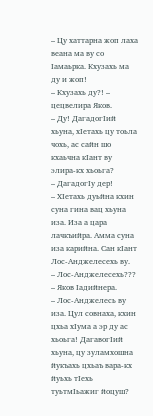– Цу хаттарна жоп лаха веана ма ву со Iамаьрка. Кхузахь ма ду и жоп!
– Кхузахь ду?! – цецвелира Яков.
– Ду! ДагадогIий хьуна, хIетахь цу тоьла чохь, ас сайн шо кхаьчна кIант ву элира-кх хьоьга?
– ДагадогIу дер!
– ХIетахь дуьйна кхин суна гина вац хьуна иза. Иза а цара лачкъийра. Амма суна иза карийна. Сан кIант Лос-Анджелесехь ву.
– Лос-Анджелесехь??? – Яков Iадийнера.
– Лос-Анджелесь ву иза. Цул совнаха, кхин цхьа хIума а эр ду ас хьоьга! ДагавогIий хьуна, цу зуламхошна йукъахь цхьаъ вара-кх йуьхь тIехь туьтмIьажиг йоцуш?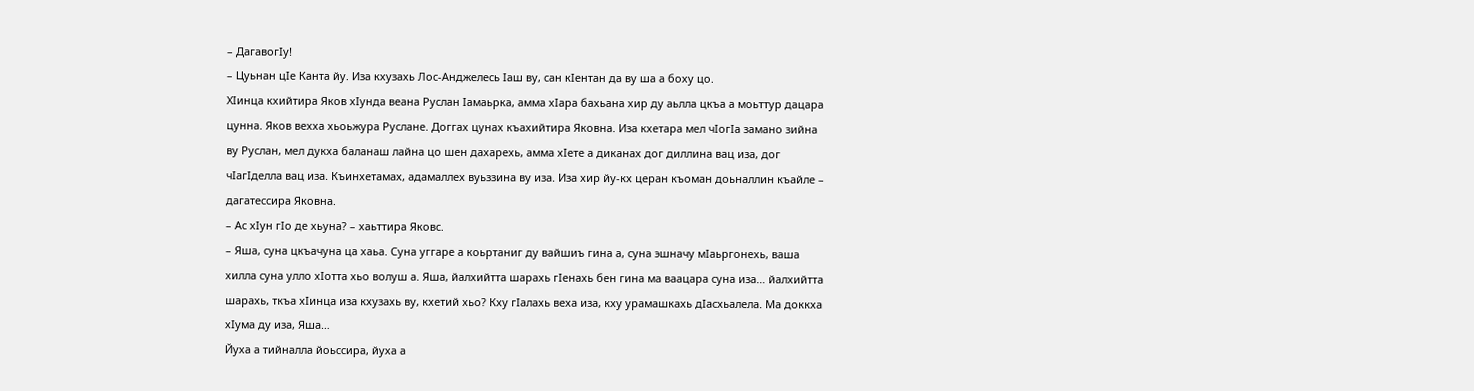– ДагавогIу!
– Цуьнан цIе Канта йу. Иза кхузахь Лос-Анджелесь Iаш ву, сан кIентан да ву ша а боху цо.
ХIинца кхийтира Яков хIунда веана Руслан Iамаьрка, амма хIара бахьана хир ду аьлла цкъа а моьттур дацара цунна. Яков вехха хьоьжура Руслане. Доггах цунах къахийтира Яковна. Иза кхетара мел чIогIа замано зийна ву Руслан, мел дукха баланаш лайна цо шен дахарехь, амма хIете а диканах дог диллина вац иза, дог чIагIделла вац иза. Къинхетамах, адамаллех вуьззина ву иза. Иза хир йу-кх церан къоман доьналлин къайле – дагатессира Яковна.
– Ас хIун гIо де хьуна? – хаьттира Яковс.
– Яша, суна цкъачуна ца хаьа. Суна уггаре а коьртаниг ду вайшиъ гина а, суна эшначу мIаьргонехь, ваша хилла суна улло хIотта хьо волуш а. Яша, йалхийтта шарахь гIенахь бен гина ма ваацара суна иза… йалхийтта шарахь, ткъа хIинца иза кхузахь ву, кхетий хьо? Кху гIалахь веха иза, кху урамашкахь дIасхьалела. Ма доккха хIума ду иза, Яша…
Йуха а тийналла йоьссира, йуха а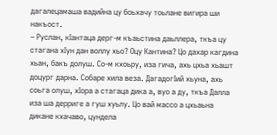дагалецамаша вадийна цу боьхачу тоьлане вигира ши накъост.
– Руслан, кIантаца дерг-м къаьстина даьллера, ткъа цу стагана хIун дан воллу хьо? Оцу Кантина? Цо дахар кагдина хьан, бакъ долуш. Со-м кхоьру, иза гича, ахь цхьа хьашт доцург дарна. Собаре хила веза. ДагадогIий хьуна, ахь соьга олуш, хIора а стагаца дика а, вуо а ду, ткъа Далла иза ша дерриге а гуш хуьлу. Цо вай массо а цхьаьна дикане кхачаво, цундела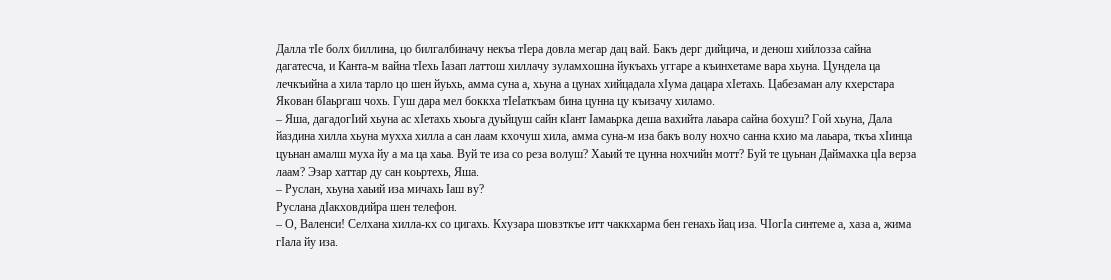Далла тIе болх биллина, цо билгалбиначу некъа тIера довла мегар дац вай. Бакъ дерг дийцича, и денош хийлозза сайна дагатесча, и Канта-м вайна тIехь Iазап латтош хиллачу зуламхошна йукъахь уггаре а къинхетаме вара хьуна. Цундела ца лечкъийна а хила тарло цо шен йуьхь, амма суна а, хьуна а цунах хийцадала хIума дацара хIетахь. Цабезаман алу кхерстара Якован бIаьргаш чохь. Гуш дара мел боккха тIеIаткъам бина цунна цу къизачу хиламо.
– Яша, дагадогIий хьуна ас хIетахь хьоьга дуьйцуш сайн кIант Iамаьрка деша вахийта лаьара сайна бохуш? Гой хьуна, Дала йаздина хилла хьуна мухха хилла а сан лаам кхочуш хила, амма суна-м иза бакъ волу нохчо санна кхио ма лаьара, ткъа хIинца цуьнан амалш муха йу а ма ца хаьа. Вуй те иза со реза волуш? Хаьий те цунна нохчийн мотт? Буй те цуьнан Даймахка цIа верза лаам? Эзар хаттар ду сан коьртехь, Яша.
– Руслан, хьуна хаьий иза мичахь Iаш ву?
Руслана дIакховдийра шен телефон.
– О, Валенси! Селхана хилла-кх со цигахь. Кхузара шовзткъе итт чаккхарма бен генахь йац иза. ЧIогIа синтеме а, хаза а, жима гIала йу иза.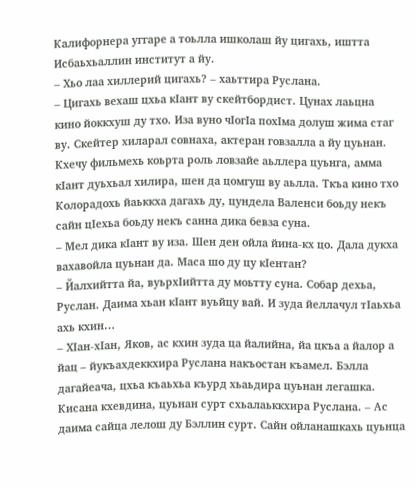Калифорнера уггаре а тоьлла ишколаш йу цигахь, иштта Исбаьхьаллин институт а йу.
– Хьо лаа хиллерий цигахь? – хаьттира Руслана.
– Цигахь вехаш цхьа кIант ву скейтбордист. Цунах лаьцна кино йоккхуш ду тхо. Иза вуно чIогIа похIма долуш жима стаг ву. Скейтер хиларал совнаха, актеран говзалла а йу цуьнан. Кхечу фильмехь коьрта роль ловзайе аьллера цуьнга, амма кIант дуьхьал хилира, шен да цомгуш ву аьлла. Ткъа кино тхо Колорадохь йаьккха дагахь ду, цундела Валенси боьду некъ сайн цIехьа боьду некъ санна дика бевза суна.
– Мел дика кIант ву иза. Шен ден ойла йина-кх цо. Дала дукха вахавойла цуьнан да. Маса шо ду цу кIентан?
– Йалхийтта йа, вуьрхIийтта ду моьтту суна. Собар дехьа, Руслан. Даима хьан кIант вуьйцу вай. И зуда йеллачул тIаьхьа ахь кхин…
– ХIан-хIан, Яков, ас кхин зуда ца йалийна, йа цкъа а йалор а йац – йукъахдеккхира Руслана накъостан къамел. Бэлла дагайеача, цхьа къаьхьа къурд хьаьдира цуьнан легашка. Кисана кхевдина, цуьнан сурт схьалаьккхира Руслана. – Ас даима сайца лелош ду Бэллин сурт. Сайн ойланашкахь цуьнца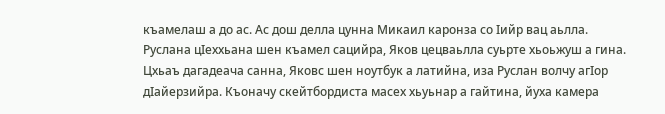къамелаш а до ас. Ас дош делла цунна Микаил каронза со Iийр вац аьлла. Руслана цIеххьана шен къамел сацийра, Яков цецваьлла суьрте хьоьжуш а гина. Цхьаъ дагадеача санна, Яковс шен ноутбук а латийна, иза Руслан волчу агIор дIайерзийра. Къоначу скейтбордиста масех хьуьнар а гайтина, йуха камера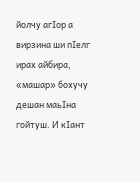йолчу агIор а вирзина ши пIелг ирах айбира, «машар» бохучу дешан маьIна гойтуш. И кIант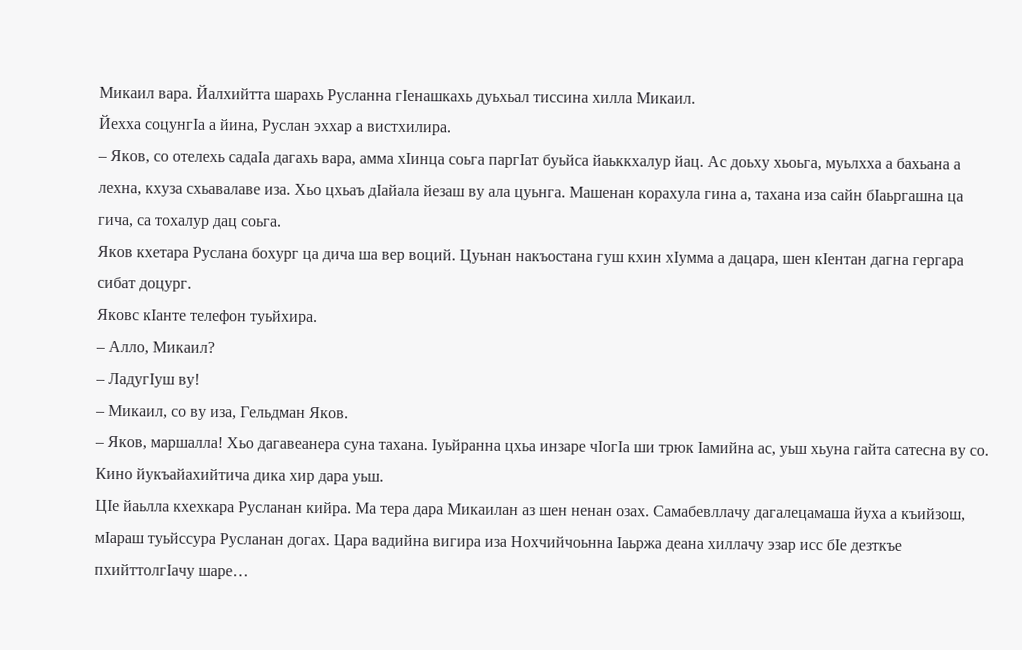Микаил вара. Йалхийтта шарахь Русланна гIенашкахь дуьхьал тиссина хилла Микаил.
Йехха соцунгIа а йина, Руслан эххар а вистхилира.
– Яков, со отелехь садаIа дагахь вара, амма хIинца соьга паргIат буьйса йаьккхалур йац. Ас доьху хьоьга, муьлхха а бахьана а лехна, кхуза схьавалаве иза. Хьо цхьаъ дIайала йезаш ву ала цуьнга. Машенан корахула гина а, тахана иза сайн бIаьргашна ца гича, са тохалур дац соьга.
Яков кхетара Руслана бохург ца дича ша вер воций. Цуьнан накъостана гуш кхин хIумма а дацара, шен кIентан дагна гергара сибат доцург.
Яковс кIанте телефон туьйхира.
– Алло, Микаил?
– ЛадугIуш ву!
– Микаил, со ву иза, Гельдман Яков.
– Яков, маршалла! Хьо дагавеанера суна тахана. Iуьйранна цхьа инзаре чIогIа ши трюк Iамийна ас, уьш хьуна гайта сатесна ву со. Кино йукъайахийтича дика хир дара уьш.
ЦIе йаьлла кхехкара Русланан кийра. Ма тера дара Микаилан аз шен ненан озах. Самабевллачу дагалецамаша йуха а къийзош, мIараш туьйссура Русланан догах. Цара вадийна вигира иза Нохчийчоьнна Iаьржа деана хиллачу эзар исс бIе дезткъе пхийттолгIачу шаре…